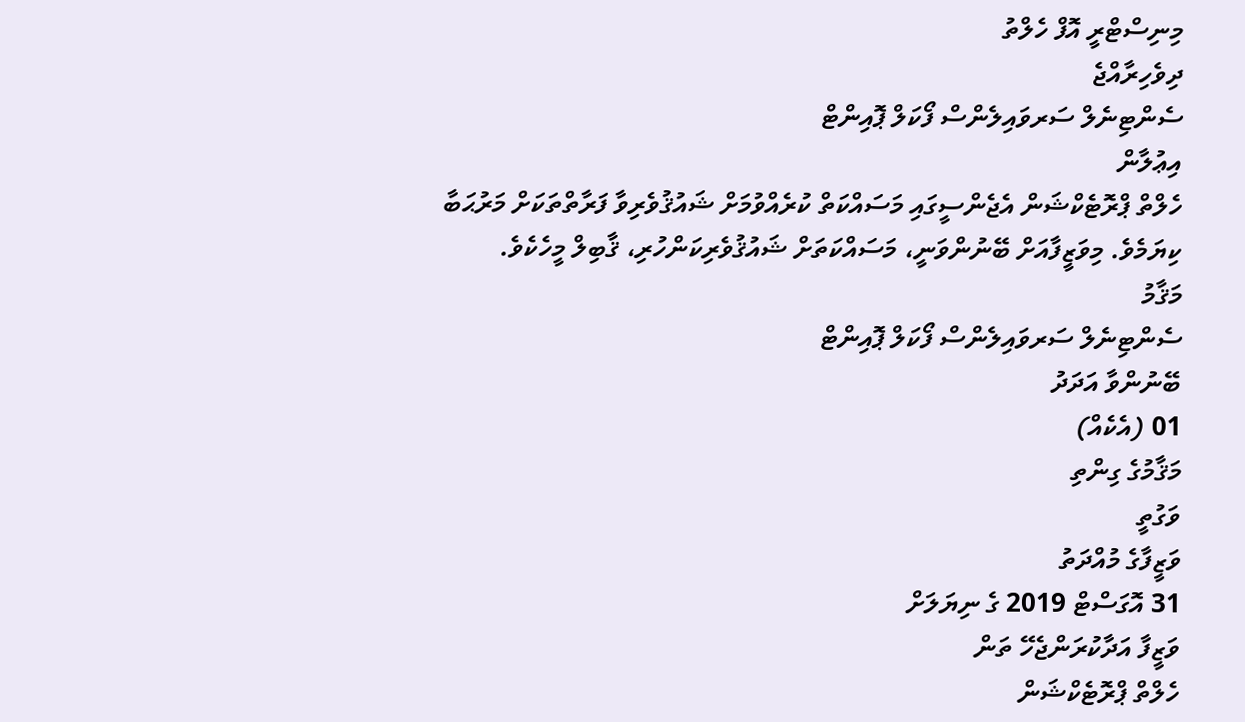މިނިސްޓްރީ އޮފް ހެލްތު
ދިވެހިރާއްޖެ
ސެންޓިނެލް ސަރވައިލެންސް ފޯކަލް ޕޮއިންޓް
އިޢުލާން
ހެލްތް ޕްރޮޓެކްޝަން އެޖެންސީގައި މަސައްކަތް ކުރެއްވުމަށް ޝައުޤުވެރިވާ ފަރާތްތަކަށް މަރުޙަބާ ކިޔަމެވެ. މިވަޒީފާއަށް ބޭނުންވަނީ، މަސައްކަތަށް ޝައުޤުވެރިކަންހުރި، ޤާބިލް މީހެކެވެ.
މަޤާމު
ސެންޓިނެލް ސަރވައިލެންސް ފޯކަލް ޕޮއިންޓް
ބޭނުންވާ އަދަދު
01 (އެކެއް)
މަޤާމުގެ ގިންތި
ވަގުތީ
ވަޒީފާގެ މުއްދަތު
31 އޮގަސްޓް 2019 ގެ ނިޔަލަށް
ވަޒީފާ އަދާކުރަންޖެހޭ ތަން
ހެލްތް ޕްރޮޓެކްޝަން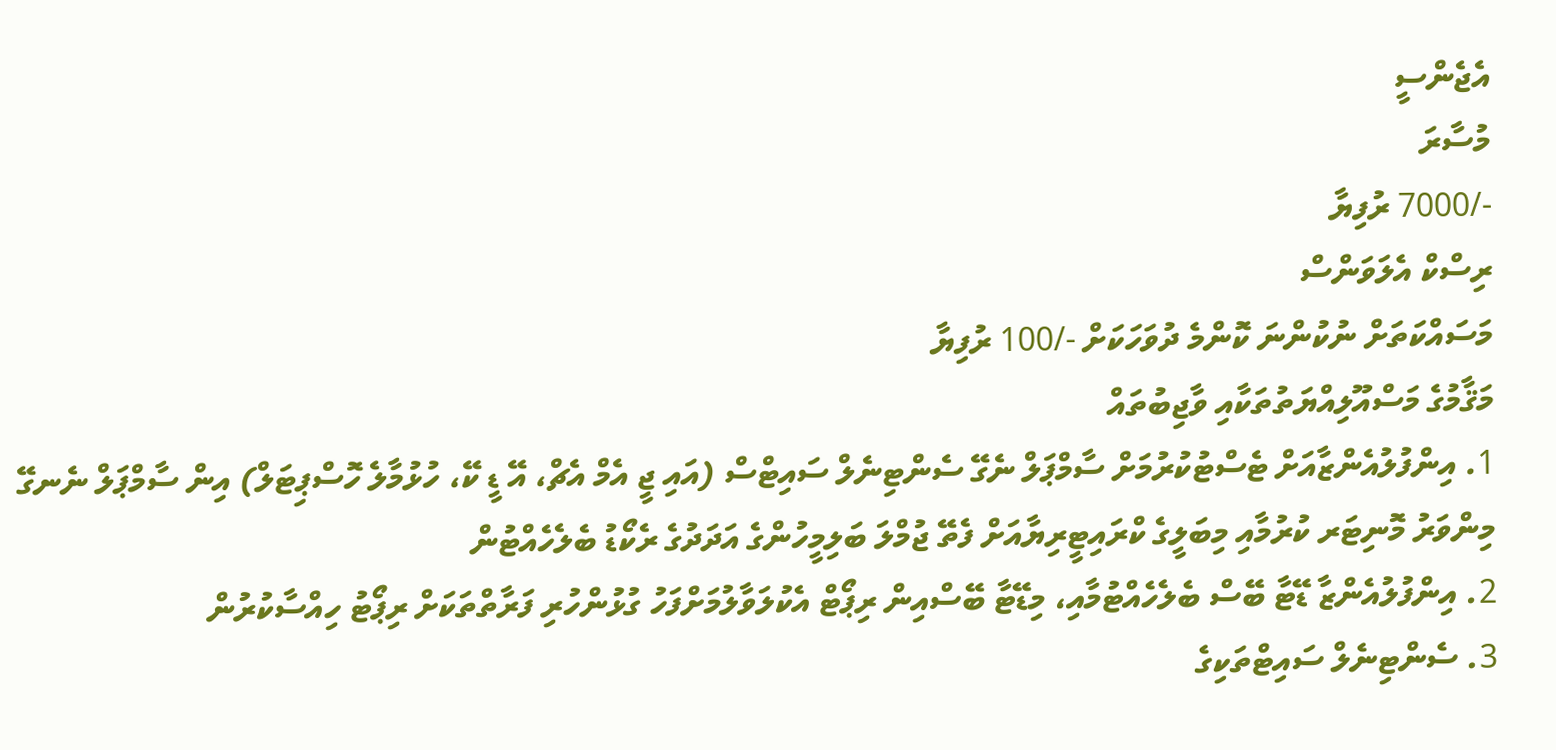އެޖެންސީ
މުސާރަ
-/7000 ރުފިޔާ
ރިސްކް އެލަވަންސް
މަސައްކަތަށް ނުކުންނަ ކޮންމެ ދުވަހަކަށް -/100 ރުފިޔާ
މަޤާމުގެ މަސްއޫލިއްޔަތުތަކާއި ވާޖިބުތައް
1. އިންފުލުއެންޒާއަށް ޓެސްޓުކުރުމަށް ސާމްޕަލް ނެގޭ ސެންޓިނެލް ސައިޓްސް (އައި ޖީ އެމް އެޗް، އޭ ޑީ ކޭ، ހުޅުމާލެ ހޮސްޕިޓަލް) އިން ސާމްޕަލް ނެނގޭ މިންވަރު މޮނިޓަރ ކުރުމާއި މިބަލީގެ ކްރައިޓީރިޔާއަށް ފެތޭ ޖުމްލަ ބަލިމީހުންގެ އަދަދުގެ ރެކޯޑު ބެލެހެއްޓުން
2. އިންފުލުއެންޒާ ޑޭޓާ ބޭސް ބެލެހެއްޓުމާއި، މިޑޭޓާ ބޭސްއިން ރިޕޯޓް އެކުލަވާލުމަށްފަހު ގުޅުންހުރި ފަރާތްތަކަށް ރިޕޯޓު ހިއްސާކުރުން
3. ސެންޓިނެލް ސައިޓްތަކިގެ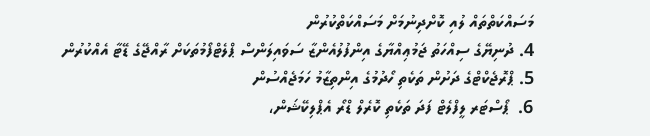މަސައްކަތްތައް ލުއި ކޮށްދިނުމަށް މަސައްކަތްކުރުން
4. ދުނިޔޭގެ ސިއްހަތު ޖަމުޢިއްޔާގެ އިންފުލުއެންޒާ ސަވައިލަންސް ޕްލެޓްފޯމުތަކަށް ރާއްޖޭގެ ޑޭޓާ އެއްކުރުން
5. ޕްރޮޖެކްޓްގެ ދަށުން ތަކެތި ހޯދުމުގެ އިންތިޒާމު ހަމަޖެއްސުން
6.  ޕޯސްޓަރ ލީފްލެޓް ފަދަ ތަކެތި ކޮރެލް ޑްރޯ އެޕްލިކޭޝަން،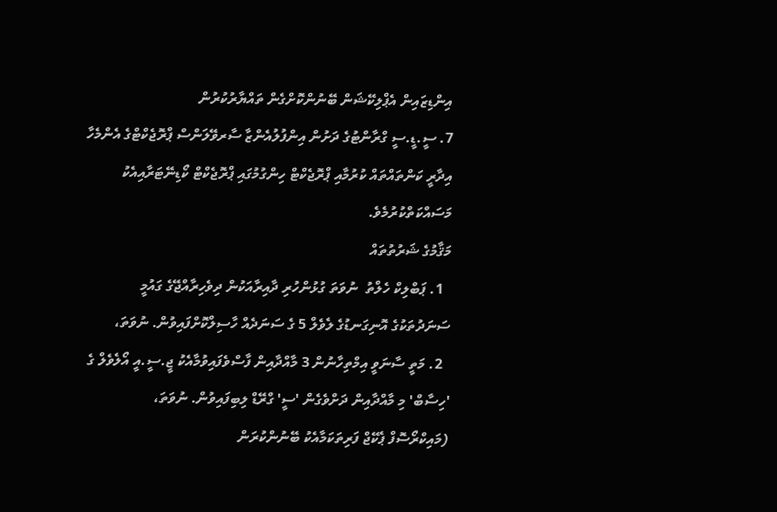އިންޑިޒައިން އެޕްލިކޭޝަން ބޭނުންކޮށްގެން ތައްޔާރުކުރުން
7. ސީ.ޑީ.ސީ ގްރާންޓުގެ ދަށުން އިންފުލުއެންޒާ ސާރވޭލަންސް ޕްރޮޖެކްޓްގެ އެންމެހާ އިދާރީ ކަންތައްތައް ކުރުމާއި ޕްރޮޖެކްޓް ހިންގުމުގައި ޕްރޮޖެކްޓް ކޯޑިނޭޓަރާއިއެކު މަސައްކަތްކުރުމެވެ.
މަޤާމުގެ ޝަރުތުތައް
  1. ޕަބްލިކް ހެލްތު  ނުވަތަ ގުޅުންހުރި ދާއިރާއަކުން ދިވެހިރާއްޖޭގެ ގައުމީ ސަނަދުތަކުގެ އޮނިގަނޑުގެ ލެވެލް 5 ގެ ސަނަދެއް ހާސިލްކޮށްފައިވުން. ނުވަތަ،
  2. މަތީ ސާނަވީ އިމްތިހާނުން 3 މާއްދާއިން ފާސްވެފައިވުމާއެކު ޖީ.ސީ.އީ އޯލެވެލް ގެ 'ހިސާބް' މި މާއްދާއިން ދަށްވެގެން 'ސީ' ގްރޭޑް ލިބިފައިވުން. ނުވަތަ،
(މައިކްރޯސޮފް ޕެކޭޖް ފަރިތަކަމާއެކު ބޭނުންކުރަން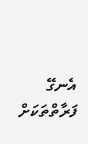އެނގޭ ފަރާތްތަކަށް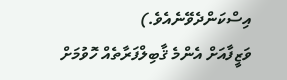އިސްކަންދެވޭނެއެވެ.)
ވަޒީފާއަށް އެންމެ ޤާބިލްފަރާތެއް ހޮވުމަށް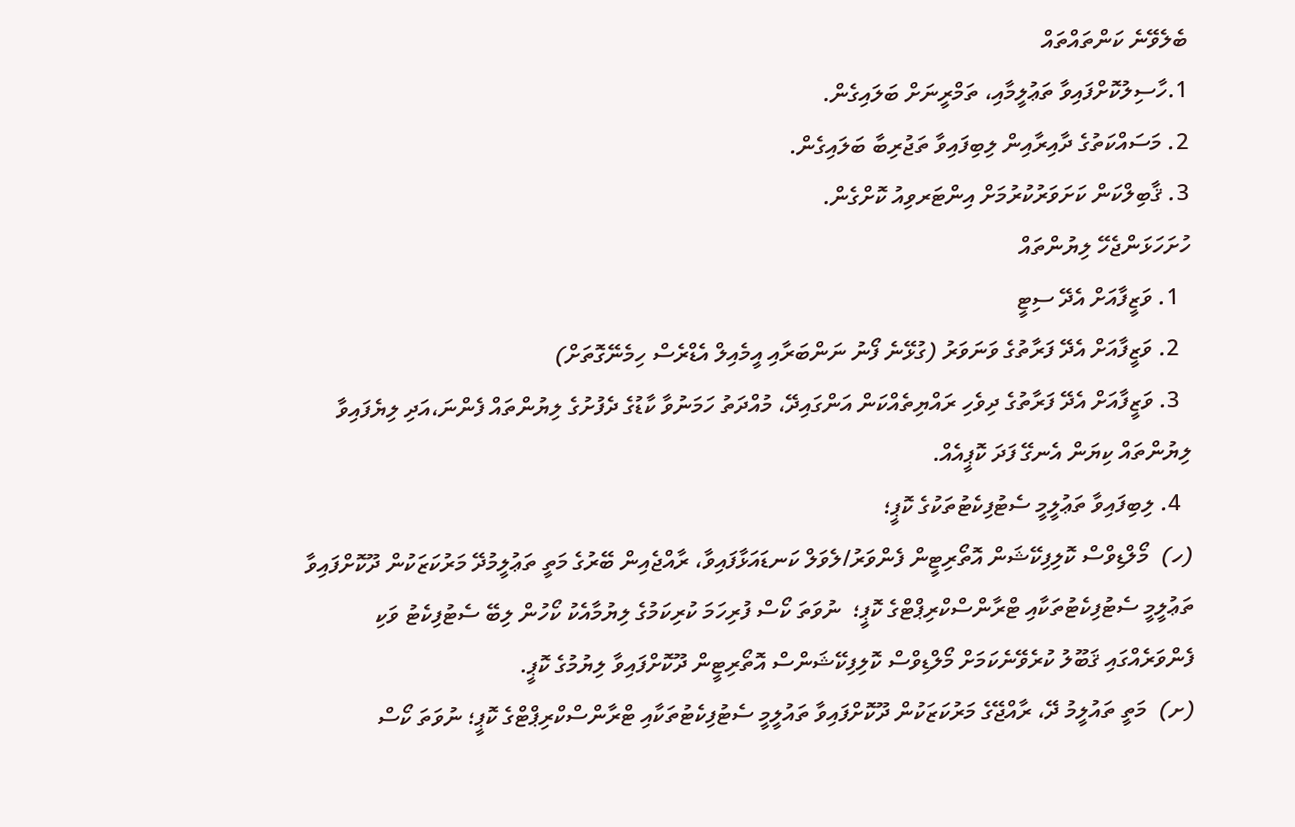ބެލެވޭނެ ކަންތައްތައް
1.ހާސިލުކޮށްފައިވާ ތަޢުލީމާއި، ތަމްރީނަށް ބަލައިގެން.
2. މަސައްކަތުގެ ދާއިރާއިން ލިބިފައިވާ ތަޖުރިބާ ބަލައިގެން.
3. ޤާބިލްކަން ކަށަވަރުކުރުމަށް އިންޓަރވިއު ކޮށްގެން.
ހުށަހަޅަންޖެހޭ ލިޔުންތައް
  1. ވަޒީފާއަށް އެދޭ ސިޓީ
  2. ވަޒީފާއަށް އެދޭ ފަރާތުގެ ވަނަވަރު (ގުޅޭނެ ފޯނު ނަންބަރާއި އީމެއިލް އެޑްރެސް ހިމެނޭގޮތަށް)
  3. ވަޒީފާއަށް އެދޭ ފަރާތުގެ ދިވެހި ރައްޔިތެއްކަން އަންގައިދޭ، މުއްދަތު ހަމަނުވާ ކާޑުގެ ދެފުށުގެ ލިޔުންތައް ފެންނަ،އަދި ލިޔެފައިވާ ލިޔުންތައް ކިޔަން އެނގޭ ފަދަ ކޮޕީއެއް.
  4. ލިބިފައިވާ ތަޢުލީމީ ސެޓުފިކެޓުތަކުގެ ކޮޕީ؛
(ހ)  މޯލްޑިވްސް ކޮލިފިކޭޝަން އޮތޯރިޓީން ފެންވަރު/ލެވަލް ކަނޑައަޅާފައިވާ، ރާއްޖެއިން ބޭރުގެ މަތީ ތަޢުލީމުދޭ މަރުކަޒަކުން ދޫކޮށްފައިވާ ތަޢުލީމީ ސެޓުފިކެޓުތަކާއި ޓްރާންސްކްރިޕްޓްގެ ކޮޕީ؛  ނުވަތަ ކޯސް ފުރިހަމަ ކުރިކަމުގެ ލިޔުމާއެކު ކޯހުން ލިބޭ ސެޓުފިކެޓު ވަކި ފެންވަރެއްގައި ޤަބޫލު ކުރެވޭނެކަމަށް މޯލްޑިވްސް ކޮލިފިކޭޝަންސް އޮތޯރިޓީން ދޫކޮށްފައިވާ ލިޔުމުގެ ކޮޕީ.
(ށ)  މަތީ ތައުލީމު ދޭ، ރާއްޖޭގެ މަރުކަޒަކުން ދޫކޮށްފައިވާ ތައުލީމީ ސެޓުފިކެޓުތަކާއި ޓްރާންސްކްރިޕްޓްގެ ކޮޕީ؛ ނުވަތަ ކޯސް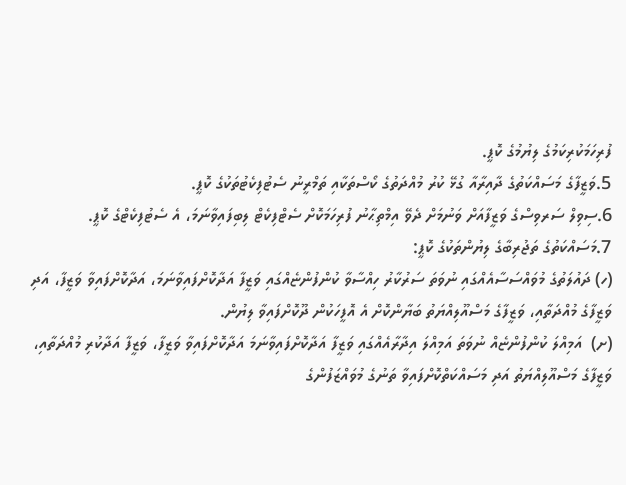ފުރިހަމަކުރިކަމުގެ ލިޔުމުގެ ކޮޕީ.
5.ވަޒީފާގެ މަސައްކަތުގެ ދާއިރާއާ ގުޅޭ ކުރު މުއްދަތުގެ ކޯސްތަކާއި ތަމްރީނު ސެޓުފިކެޓުތަކުގެ ކޮޕީ.
6.ސިވިލް ސަރވިސްގެ ވަޒީފާއަށް ވަނުމަށް ދެވޭ އިމްތިޙާނު ފުރިހަމަކޮށް ސެޓްފިކެޓް ލިބިފައިވާނަމަ، އެ ސެޓުފިކެޓްގެ ކޮޕީ.
7.މަސައްކަތުގެ ތަޖުރިބާގެ ލިޔުންތަކުގެ ކޮޕީ:
(ހ) ދައުލަތުގެ މުވައްސަސާއެއްގައި ނުވަތަ ސަރުކާރު ހިއްސާވާ ކުންފުންޏެއްގައި ވަޒީފާ އަދާކޮށްފައިވާނަމަ، އަދާކޮށްފައިވާ ވަޒީފާ، އަދި ވަޒީފާގެ މުއްދަތާއި، ވަޒީފާގެ މަސްއޫލިއްޔަތު ބަޔާންކޮށް އެ އޮފީހަކުން ދޫކޮށްފައިވާ ލިޔުން.
(ށ)  އަމިއްލަ ކުންފުންޏެއް ނުވަތަ އަމިއްލަ އިދާރާއެއްގައި ވަޒީފާ އަދާކޮށްފައިވާނަމަ އަދާކޮށްފައިވާ ވަޒީފާ، ވަޒީފާ އަދާކުރި މުއްދަތާއި، ވަޒީފާގެ މަސްއޫލިއްޔަތު އަދި މަސައްކަތްކޮށްފައިވާ ތަނުގެ މުވައްޒަފުންގެ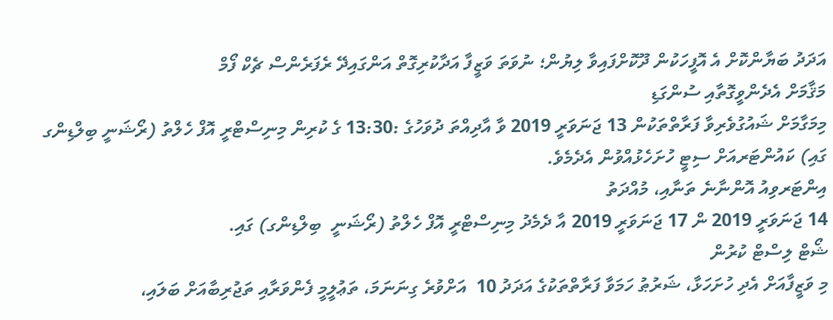އަދަދު ބަޔާންކޮށް އެ އޮފީހަކުން ދޫކޮށްފައިވާ ލިޔުން؛ ނުވަތަ ވަޒީފާ އަދާކުރިގޮތް އަންގައިދޭ ރެފަރެންސް ޗެކް ފޯމް
މަޤާމަށް އެދެންވީގޮތާއި ސުންގަޑި
މިމަގާމަށް ޝައުގުވެރިވާ ފަރާތްތަކުން 13 ޖަނަވަރީ 2019 ވާ އާދިއްތަ ދުވަހުގެ :13:30 ގެ ކުރިން މިނިސްޓްރީ އޮފް ހެލްތު (ރޯޝަނީ ބިލްޑިންގ ގައި) ކައުންޓަރއަށް ސިޓީ ހުށަހެޅުއްވުން އެދެމެވެ.
އިންޓަރވިއު އޮންނާނެ ތަނާއި، މުއްދަތު
14 ޖަނަވަރީ 2019 ން 17 ޖަނަވަރީ 2019 އާ ދެމެދު މިނިސްޓްރީ އޮފް ހެލްތު (ރޯޝަނީ  ބިލްޑިންގ) ގައި.
ޝޯޓް ލިސްޓް ކުރުން
މި ވަޒީފާއަށް އެދި ހުށަހަޅާ، ޝަރުޠު ހަމަވާ ފަރާތްތަކުގެ އަދަދު 10  އަށްވުރެ ގިނަނަމަ، ތަޢުލީމީ ފެންވަރާއި ތަޖުރިބާއަށް ބަލައި،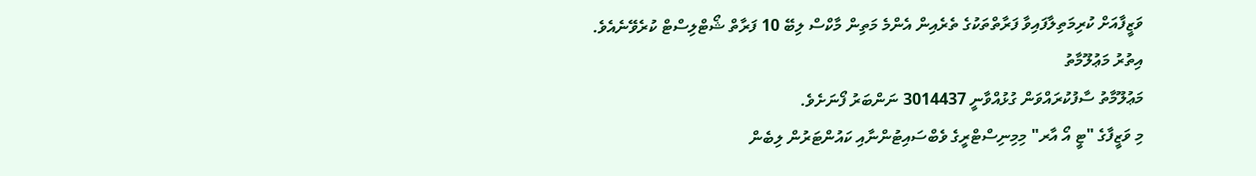ވަޒީފާއަށް ކުރިމަތިލާފައިވާ ފަރާތްތަކުގެ ތެރެއިން އެންމެ މަތިން މާކްސް ލިބޭ 10 ފަރާތް ޝޯޓްލިސްޓް ކުރެވޭނެއެވެ.
އިތުރު މަޢުލޫމާތު
މަޢުލޫމާތު ސާފުކުރައްވަން ގުޅުއްވާނީ 3014437 ނަންބަރު ފޯނަށެވެ.
މި ވަޒީފާގެ "ޓީ އޯ އާރ" މިމިނިސްޓްރީގެ ވެބްސައިޓުންނާއި ކައުންޓަރުން ލިބެން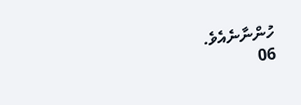ހުންނާނެއެވެ.
06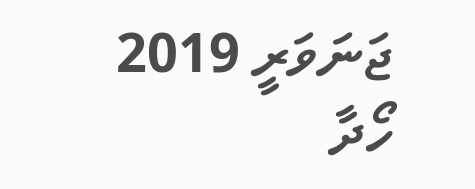ޖަނަވަރީ 2019
ހޯދާ